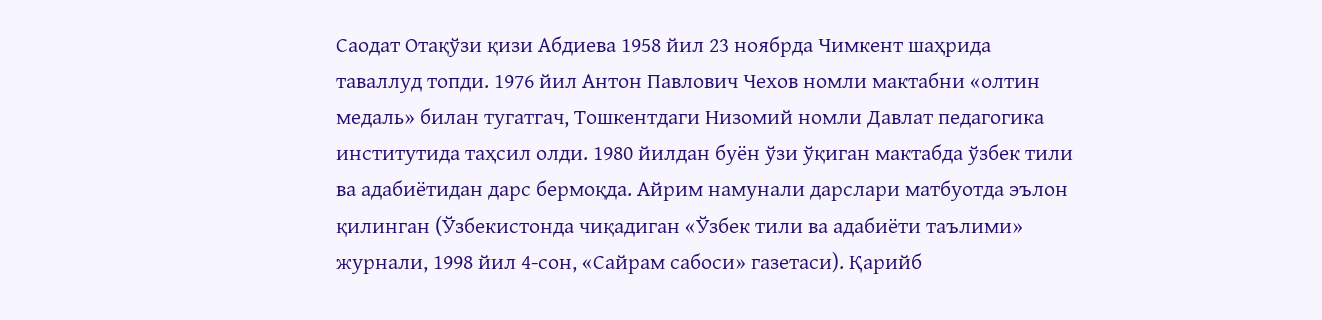Саодат Отақўзи қизи Абдиева 1958 йил 23 ноябрда Чимкент шаҳрида таваллуд топди. 1976 йил Антон Павлович Чехов номли мактабни «олтин медаль» билан тугатгач, Тошкентдаги Низомий номли Давлат педагогика институтида таҳсил олди. 1980 йилдан буён ўзи ўқиган мактабда ўзбек тили ва адабиётидан дарс бермоқда. Айрим намунали дарслари матбуотда эълон қилинган (Ўзбекистонда чиқадиган «Ўзбек тили ва адабиёти таълими» журнали, 1998 йил 4-сон, «Сайрам сабоси» газетаси). Қарийб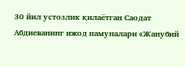30 йил устозлик қилаётган Саодат Абдиеванинг ижод намуналари «Жанубий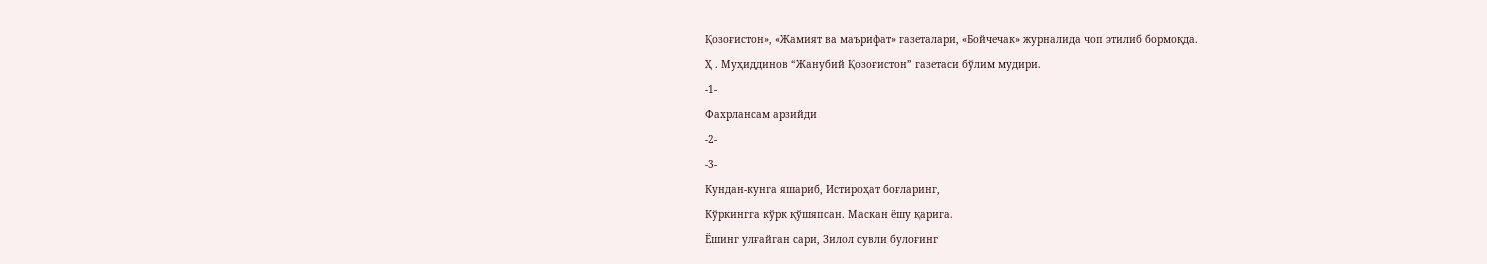Қозоғистон», «Жамият ва маърифат» газеталари, «Бойчечак» журналида чоп этилиб бормоқда.
Ҳ . Муҳиддинов “Жанубий Қозоғистон” газетаси бўлим мудири.
-1-
Фахрлансам арзийди
-2-
-3-
Кундан-кунга яшариб, Истироҳат боғларинг,
Кўркингга кўрк қўшяпсан. Маскан ёшу қарига.
Ёшинг улғайган сари, Зилол сувли булоғинг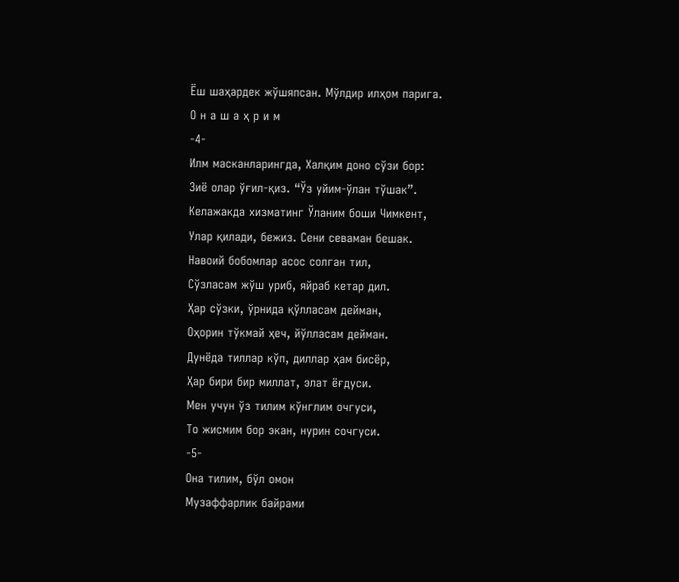Ёш шаҳардек жўшяпсан. Мўлдир илҳом парига.
О н а ш а ҳ р и м
-4-
Илм масканларингда, Халқим доно сўзи бор:
Зиё олар ўғил-қиз. “Ўз уйим-ўлан тўшак”.
Келажакда хизматинг Ўланим боши Чимкент,
Улар қилади, бежиз. Сени севаман бешак.
Навоий бобомлар асос солган тил,
Сўзласам жўш уриб, яйраб кетар дил.
Ҳар сўзки, ўрнида қўлласам дейман,
Оҳорин тўкмай ҳеч, йўлласам дейман.
Дунёда тиллар кўп, диллар ҳам бисёр,
Ҳар бири бир миллат, элат ёғдуси.
Мен учун ўз тилим кўнглим очгуси,
То жисмим бор экан, нурин сочгуси.
-5-
Она тилим, бўл омон
Музаффарлик байрами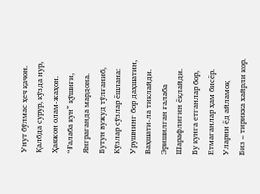Унут бўлмас ҳеч қачон.
Қалбда сурур, кўзда нур,
Ҳаяжон олам-жаҳон.
“Ғалаба кун” қўшиғи,
Янграганда мардона.
Бутун вужуд тўлғаниб,
Кўзлар сўзлар ёшлана:
Урушнинг бор даҳшатин,
Ваҳшати-ла тиклайди.
Эришилган ғалаба
Шарафлигин ёқлайди.
Бу кунга етганлар бор,
Етмаганлар ҳам бисёр.
Уларни ёд айламоқ
Биз – тирикка хайрли кор.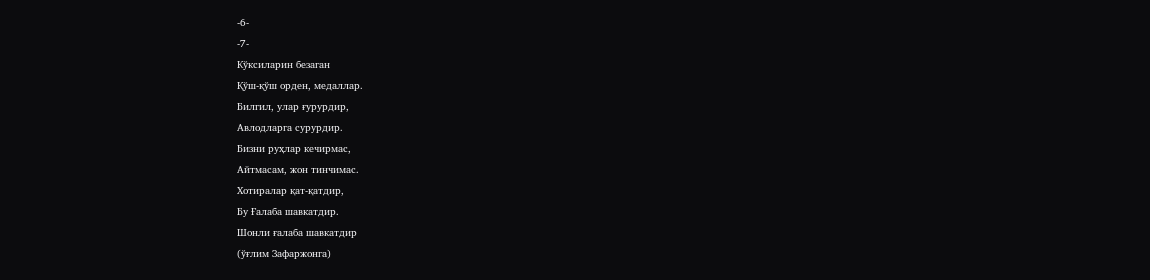-6-
-7-
Кўксиларин безаган
Қўш-қўш орден, медаллар.
Билгил, улар ғурурдир,
Авлодларга сурурдир.
Бизни руҳлар кечирмас,
Айтмасам, жон тинчимас.
Хотиралар қат-қатдир,
Бу Ғалаба шавкатдир.
Шонли ғалаба шавкатдир
(ўғлим Зафаржонга)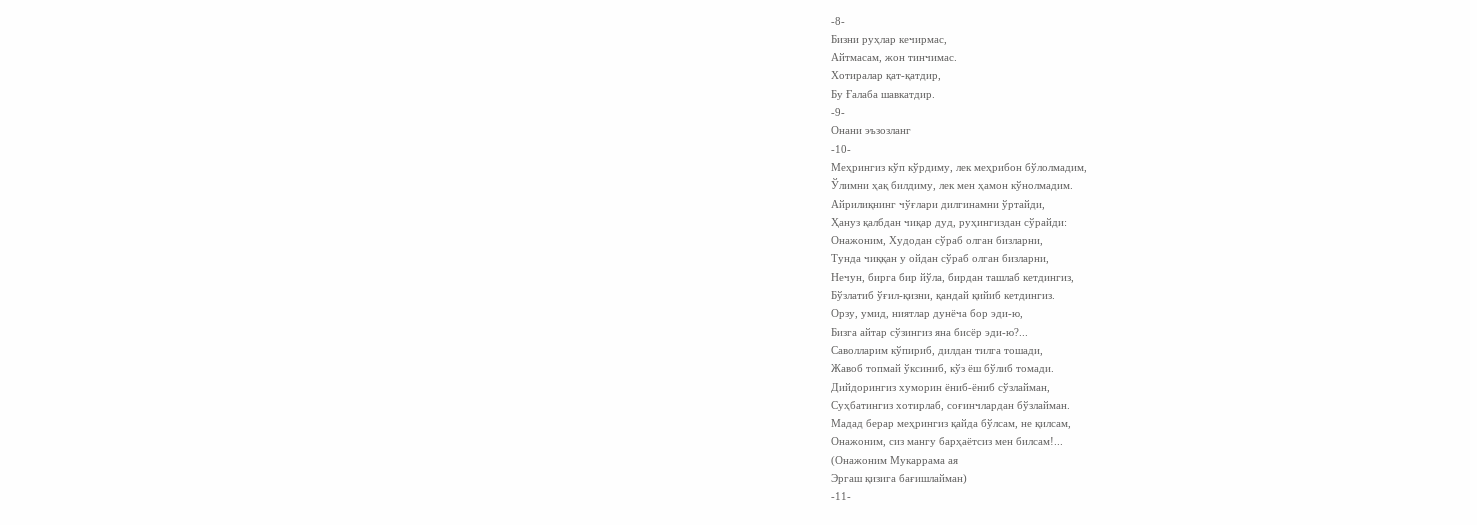-8-
Бизни руҳлар кечирмас,
Айтмасам, жон тинчимас.
Хотиралар қат-қатдир,
Бу Ғалаба шавкатдир.
-9-
Онани эъзозланг
-10-
Меҳрингиз кўп кўрдиму, лек меҳрибон бўлолмадим,
Ўлимни ҳақ билдиму, лек мен ҳамон кўнолмадим.
Айрилиқнинг чўғлари дилгинамни ўртайди,
Ҳануз қалбдан чиқар дуд, руҳингиздан сўрайди:
Онажоним, Худодан сўраб олган бизларни,
Тунда чиққан у ойдан сўраб олган бизларни,
Нечун, бирга бир йўла, бирдан ташлаб кетдингиз,
Бўзлатиб ўғил-қизни, қандай қийиб кетдингиз.
Орзу, умид, ниятлар дунёча бор эди-ю,
Бизга айтар сўзингиз яна бисёр эди-ю?...
Саволларим кўпириб, дилдан тилга тошади,
Жавоб топмай ўксиниб, кўз ёш бўлиб томади.
Дийдорингиз хуморин ёниб-ёниб сўзлайман,
Суҳбатингиз хотирлаб, соғинчлардан бўзлайман.
Мадад берар меҳрингиз қайда бўлсам, не қилсам,
Онажоним, сиз мангу барҳаётсиз мен билсам!...
(Онажоним Мукаррама ая
Эргаш қизига бағишлайман)
-11-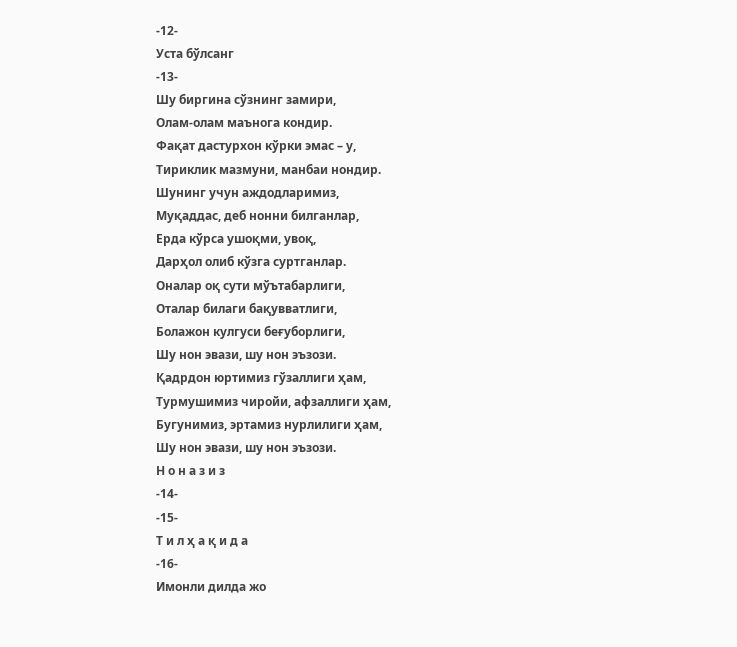-12-
Уста бўлсанг
-13-
Шу биргина сўзнинг замири,
Олам-олам маънога кондир.
Фақат дастурхон кўрки эмас – у,
Тириклик мазмуни, манбаи нондир.
Шунинг учун аждодларимиз,
Муқаддас, деб нонни билганлар,
Ерда кўрса ушоқми, увоқ,
Дарҳол олиб кўзга суртганлар.
Оналар оқ сути мўътабарлиги,
Оталар билаги бақувватлиги,
Болажон кулгуси беғуборлиги,
Шу нон эвази, шу нон эъзози.
Қадрдон юртимиз гўзаллиги ҳам,
Турмушимиз чиройи, афзаллиги ҳам,
Бугунимиз, эртамиз нурлилиги ҳам,
Шу нон эвази, шу нон эъзози.
Н о н а з и з
-14-
-15-
Т и л ҳ а қ и д а
-16-
Имонли дилда жо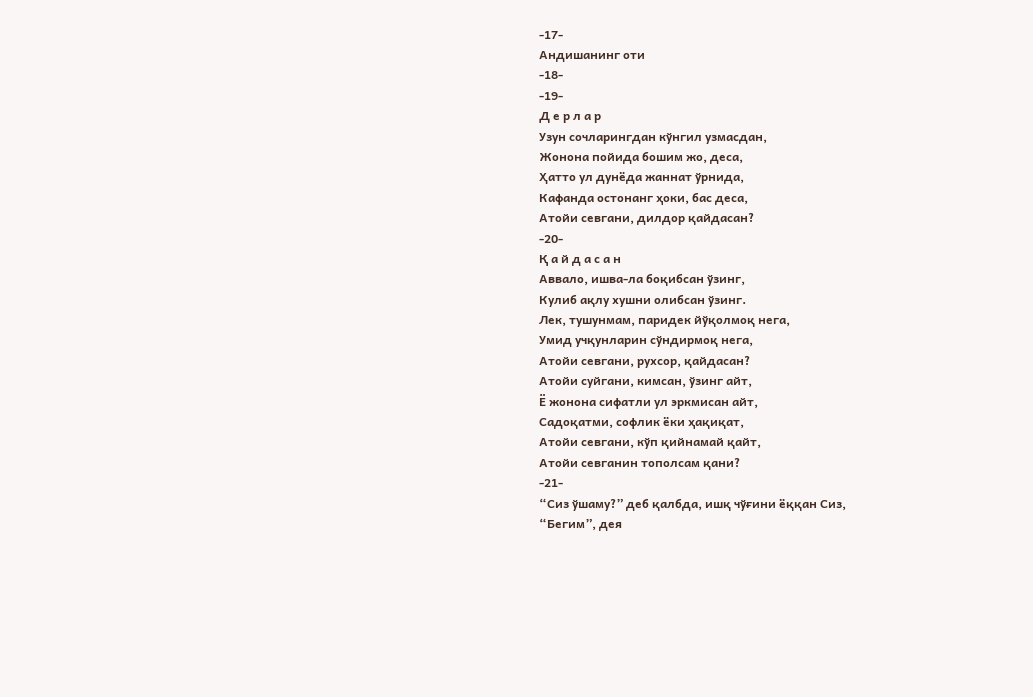-17-
Андишанинг оти
-18-
-19-
Д е р л а р
Узун сочларингдан кўнгил узмасдан,
Жонона пойида бошим жо, деса,
Ҳатто ул дунёда жаннат ўрнида,
Кафанда остонанг ҳоки, бас деса,
Атойи севгани, дилдор қайдасан?
-20-
Қ а й д а с а н
Аввало, ишва-ла боқибсан ўзинг,
Кулиб ақлу хушни олибсан ўзинг.
Лек, тушунмам, паридек йўқолмоқ нега,
Умид учқунларин сўндирмоқ нега,
Атойи севгани, рухсор, қайдасан?
Атойи суйгани, кимсан, ўзинг айт,
Ё жонона сифатли ул эркмисан айт,
Садоқатми, софлик ёки ҳақиқат,
Атойи севгани, кўп қийнамай қайт,
Атойи севганин тополсам қани?
-21-
“Сиз ўшаму?” деб қалбда, ишқ чўғини ёққан Сиз,
“Бегим”, дея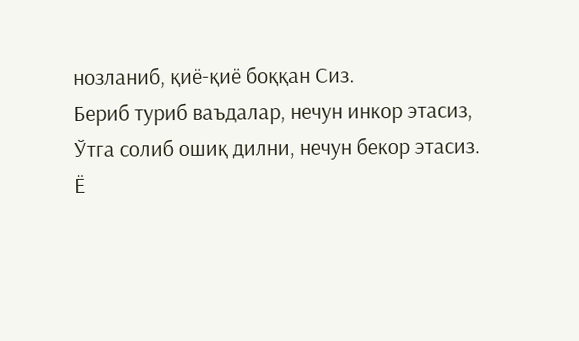нозланиб, қиё-қиё боққан Сиз.
Бериб туриб ваъдалар, нечун инкор этасиз,
Ўтга солиб ошиқ дилни, нечун бекор этасиз.
Ё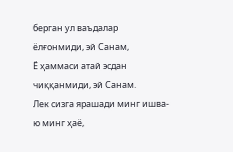берган ул ваъдалар ёлғонмиди, эй Санам,
Ё ҳаммаси атай эсдан чиққанмиди, эй Санам.
Лек сизга ярашади минг ишва-ю минг ҳаё,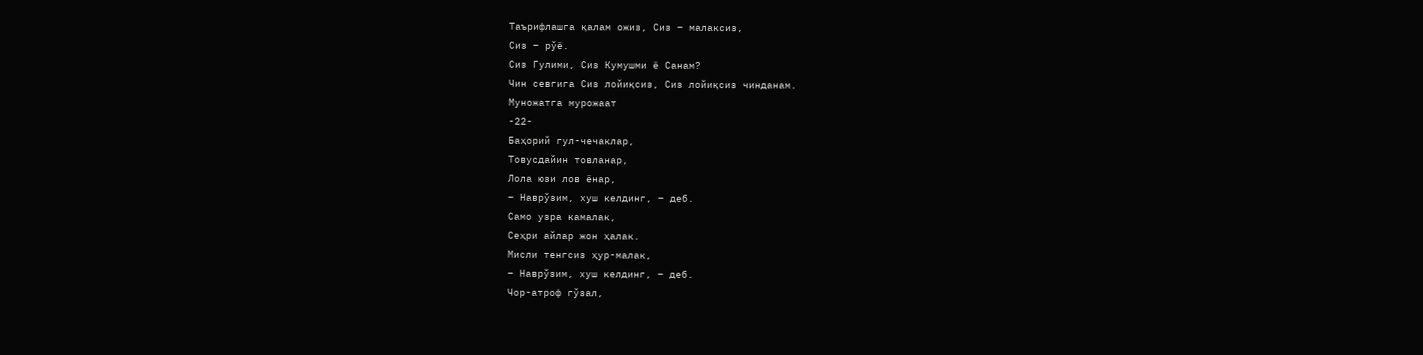Таърифлашга қалам ожиз, Сиз – малаксиз,
Сиз – рўё.
Сиз Гулими, Сиз Кумушми ё Санам?
Чин севгига Сиз лойиқсиз, Сиз лойиқсиз чинданам.
Муножатга мурожаат
-22-
Баҳорий гул-чечаклар,
Товусдайин товланар,
Лола юзи лов ёнар,
– Наврўзим, хуш келдинг, – деб.
Само узра камалак,
Сеҳри айлар жон ҳалак.
Мисли тенгсиз ҳур-малак,
– Наврўзим, хуш келдинг, – деб.
Чор-атроф гўзал,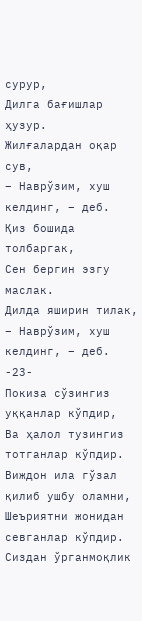сурур,
Дилга бағишлар ҳузур.
Жилғалардан оқар сув,
– Наврўзим, хуш келдинг, – деб.
Қиз бошида толбаргак,
Сен бергин эзгу маслак.
Дилда яширин тилак,
– Наврўзим, хуш келдинг, – деб.
-23-
Покиза сўзингиз уққанлар кўпдир,
Ва ҳалол тузингиз тотганлар кўпдир.
Виждон ила гўзал қилиб ушбу оламни,
Шеъриятни жонидан севганлар кўпдир.
Сиздан ўрганмоқлик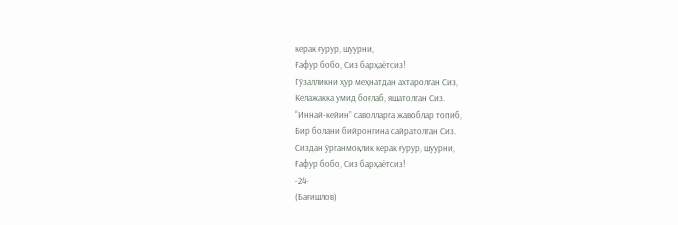керак ғурур, шуурни,
Ғафур бобо, Сиз барҳаётсиз!
Гўзалликни ҳур меҳнатдан ахтаролган Сиз,
Келажакка умид боғлаб, яшатолган Сиз.
“Иннай-кейин” саволларга жавоблар топиб,
Бир болани бийронгина сайратолган Сиз.
Сиздан ўрганмоқлик керак ғурур, шуурни,
Ғафур бобо, Сиз барҳаётсиз!
-24-
(Бағишлов)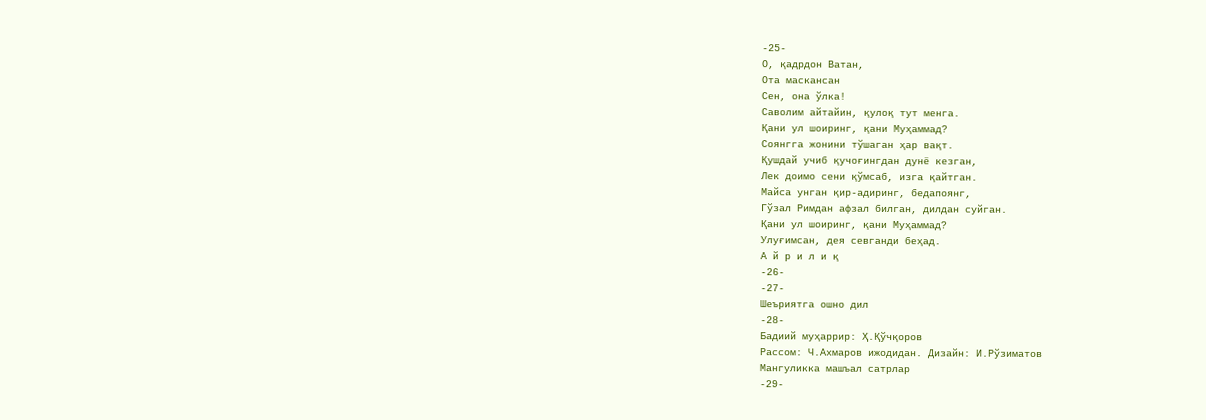-25-
О, қадрдон Ватан,
Ота маскансан
Сен, она ўлка!
Саволим айтайин, қулоқ тут менга.
Қани ул шоиринг, қани Муҳаммад?
Соянгга жонини тўшаган ҳар вақт.
Қушдай учиб қучоғингдан дунё кезган,
Лек доимо сени қўмсаб, изга қайтган.
Майса унган қир-адиринг, бедапоянг,
Гўзал Римдан афзал билган, дилдан суйган.
Қани ул шоиринг, қани Муҳаммад?
Улуғимсан, дея севганди беҳад.
А й р и л и қ
-26-
-27-
Шеъриятга ошно дил
-28-
Бадиий муҳаррир: Ҳ.Қўчқоров
Рассом: Ч.Ахмаров ижодидан. Дизайн: И.Рўзиматов
Мангуликка машъал сатрлар
-29-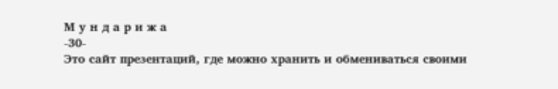М у н д а р и ж а
-30-
Это сайт презентаций, где можно хранить и обмениваться своими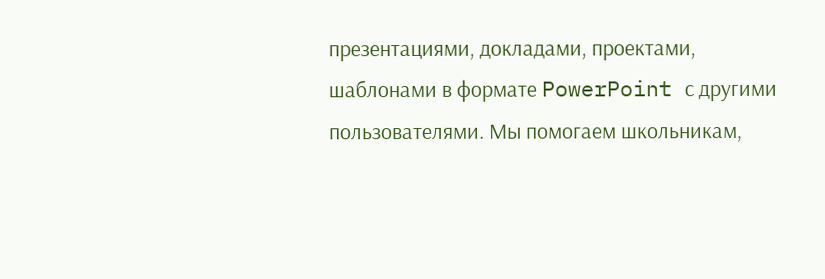презентациями, докладами, проектами, шаблонами в формате PowerPoint с другими пользователями. Мы помогаем школьникам,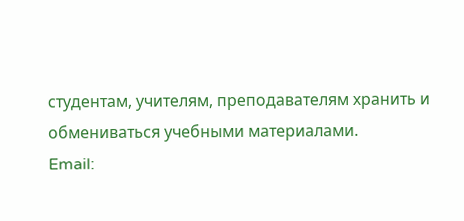студентам, учителям, преподавателям хранить и обмениваться учебными материалами.
Email: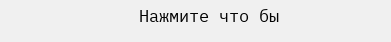Нажмите что бы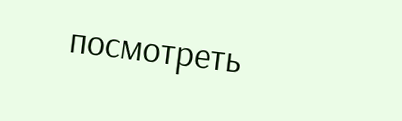посмотреть